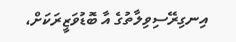އިނގިރޭސިވިލާތުގެ އާ ބޮޑުވަޒީރަކަށް،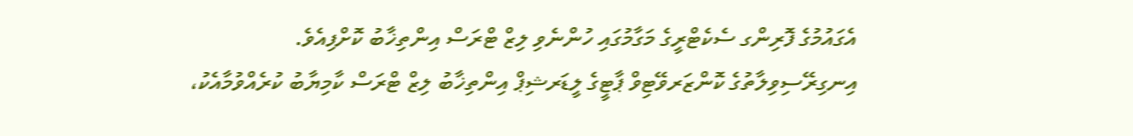އެގައުމުގެ ފޮރިންގ ސެކެޓްރީގެ މަގާމުގައި ހުންނެވި ލިޒް ޓްރަސް އިންތިޚާބު ކޮށްފިއެވެ.
އިނގިރޭސިވިލާތުގެ ކޮންޒަރވޭޓިވް ޕާޓީގެ ލީޑަރޝިޕް އިންތިޚާބު ލިޒް ޓްރަސް ކާމިޔާބު ކުރެއްވުމާއެކު،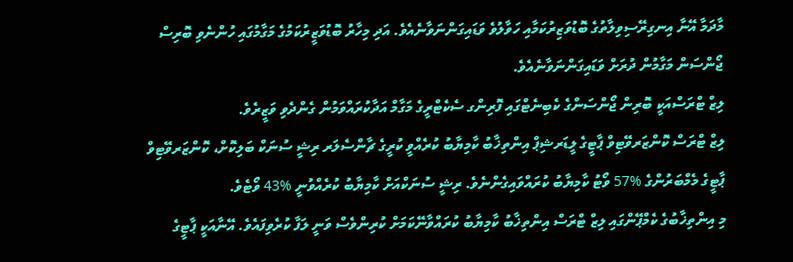މާދަމާ އޭނާ އިނގިރޭސިވިލާތުގެ ބޮޑުވަޒިރުކަމާއި ހަވާލުވެ ވަޑައިގަންނަވާނެއެވެ. އަދި މިހާރު ބޮޑުވަޒީރުކަމުގެ މަގާމުގައި ހުންނެވި ބޮރިސް ޖޯންސަން މަގާމުން ދުރަށް ވަޑައިގަންނަވާނެއެވެ.
ލިޒް ޓްރަސްއަކީ ބޮރިން ޖޯންސަންގެ ކެބިނެޓްގައި ފޮރިންގ ސެކެޓްރީގެ މަގާމް އަދާކުރައްވަމުން ގެންދެވި ވަޒީރެވެ.
ލިޒް ޓްރަސް ކޮންޒަރވޭޓިވް ޕާޓީގެ ލީޑަރޝިޕް އިންތިޚާބު ކާމިޔާބު ކުރެއްވީ ކުރީގެ ޗާންސެލަރ ރިޝީ ސުނަކް ބަލިކޮށް، ކޮންޒަރވޭޓިވް ޕާޓީގެ މެމްބަރުންގެ %57 ވޯޓު ކާމިޔާބު ކުރައްވައިގެންނެވެ. ރިޝީ ސުނަކްއަށް ކާމިޔާބު ކުރެއްވުނީ %43 ވޯޓެވެ.
މި އިންތިޚާބުގެ ކެމްޕޭންގައި ލިޒް ޓްރަސް އިންތިޚާބު ކާމިޔާބު ކުރައްވާނޭކަމަށް ކުރިންވެސް ވަނީ ލަފާ ކުރެވިފައެވެ. އޭނާއަކީ ޕާޓީގެ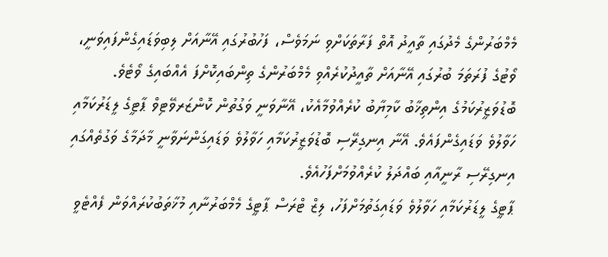މެމްބަރުންގެ މެދުގައި ތާއީދު އޮތް ފަރާތަކަށްވި ނަމަވެސް، ފަހުބުރުގައި އޭނާއަށް ލިބިވަޑައިގެންފައިވަނީ، ވޯޓުގެ ފުރަތަމަ ބުރުގައި އޭނާއަށް ތާއީދުކުރެއްވި މެމްބަރުންގެ ތިންބައިކޮށްފަ އެއްބައިގެ ވޯޓެވެ.
ބޮޑުވަޒީރުކަމުގެ އިންތިޚާބު ކާމިޔާބު ކުރެއްވުމާއެކު، އޭނާވަނީ ވަގުތުން ކޮންޒަރވޭޓިވް ޕާޓީގެ ލީޑަރުކަމާއި ހަވާލުވެ ވަޑައިގެންފައެވެ. އޭނާ އިނގިރޭސި ބޮޑުވަޒީރުކަމާއި ހަވާލުވެ ވަޑައިގަންނަވާނީ މާދަމާގެ ވަގުތެއްގައި އިނގިރޭސި ރާނީއާއި ބައްދަލު ކުރެއްވުމަށްފަހުއެވެ.
ޕާޓީގެ ލީޑަރުކަމާއި ހަވާލުވެ ވަޑައިގަތުމަށްފަހު، ލިޒް ޓްރަސް ޕާޓީގެ މެމްބަރުނާއި މުޚާތަބުކުރައްވަން ފެއްޓެވީ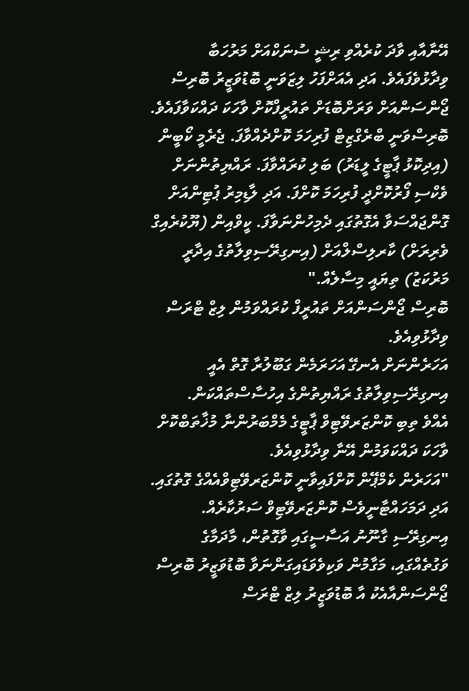އޭނާއާއި ވާދަ ކުރެއްވި ރިޝީ ސުނަކްއަށް މަރުހަބާ ވިދާޅުވެފައެވެ. އަދި އެއަށްފަހު ލިޒަވަނީ ބޮޑުވަޒީރު ބޮރިސް ޖޯންސަންއަށް ވަރަށްބޮޑަށް ތައުރީފްކޮށް ވާހަކަ ދައްކަވާފައެވެ.
ބޮރިސްވަނީ ބްރެގްޒިޓް ފުރިހަމަ ކޮށްދެއްވާފަ. ޖެރެމީ ކޯބީން (އިދިކޮޅު ޕާޓީގެ ލީޑަރު) ބަލި ކުރައްވާފަ. ރައްޔިތުންނަށް ވެކްސި ފޯރުކޮށްދީ ފުރިހަމަ ކޮށްފަ. އަދި ލާޑިމިރު ޕުޓިންއަށް ގޮންޖައްސަވާ އެގޮތުގައި ދެމިހުންނަވާފަ. ކީވްއިން (ޔޫކުރެއިގް ވެރިރަށް) ކާރލިސްލްއަށް (އިނގިރޭސިވިލާތުގެ އިދާރީ މަރުކަޒު) ތިޔައީ މިސާލެއް."
ބޮރިސް ޖޯންސަންއަށް ތައުރީފް ކުރައްވަމުން ލިޒް ޓްރަސް ވިދާޅުވިއެވެ.
އަހަރެންނަށް އެނގޭ އަހަރަމެން ގަބޫލުރާ ގޮތް އެއީ އިނގިރޭސިވިލާތުގެ ރައްޔިތުންގެ އިހުސާސްތައްކަން.
އެއްވެ ތިބި ކޮންޒަރވޭޓިވް ޕާޓީގެ މެމްބަރުންނާ މުޚާތަބްކޮށް ވާހަކަ ދައްކަވަމުން އޭނާ ވިދާޅުވިއެވެ.
"އަހަރެން ކެމްޕޭން ކޮށްފައިވާނީ ކޮންޒަރވޭޓިވްއެއްގެ ގޮތުގައި. އަދި ދަމަހައްޓާނީވެސް ކޮންޒަރވޭޓިވް ސަރުކާރެއް.
އިނގިރޭސި ގާނޫނު އަސާސީގައި ވާގޮތުން، މާދަމާގެ ވަގުތެއްގައި، މަގާމުން ވަކިވެވަޑައިގަންނަވާ ބޮޑުވަޒީރު ބޮރިސް ޖޯންސަންއާއެކު އާ ބޮޑުވަޒީރު ލިޒް ޓްރަސް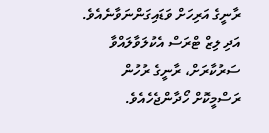ރާނީގެ އަރިހަށް ވަޑައިގަންނަވާނެއެވެ. އަދި ލިޒް ޓްރަސް އެކުލަވާލައްވާ ސަރުކާރަށް، ރާނީގެ ރުހުން ރަސްމީކޮށް ހޯދާންޖެހެއެވެ.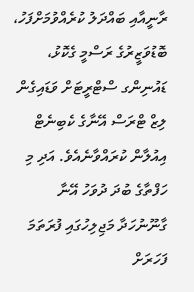ރާނީއާއި ބައްދަލު ކުރެއްވުމަށްފަހު، ބޮޑުވަޒީރުގެ ރަސްމީ ގެކޮޅު، ޑައުނިންގ ސްޓްރީޓަށް ވަޑައިގެން ލިޒް ޓްރަސް އޭނާގެ ކެބިނެޓް އިއުލާން ކުރައްވާނެއެވެ. އަދި މި ހަފްތާގެ ބުދަ ދުވަހު އޭނާ ގާނޫނުހަދާ މަޖިލިހުގައި ފުރަތަމަ ފަހަރަށް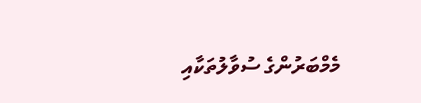މެމްބަރުންގެ ސުވާލުތަކާއި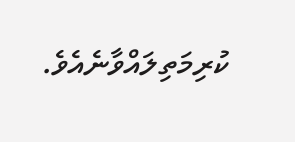ކުރިމަތިލައްވާނެއެވެ.